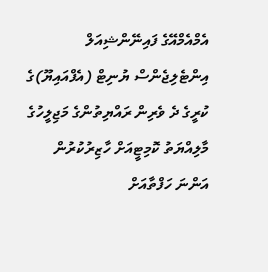އެމްއެމްއޭގެ ފައިނޭންޝިއަލް އިންޓެލިޖެންސް ޔުނިޓް (އެފްއައިޔޫ)ގެ ކުރީގެ ދެ ވެރިން ރައްޔިތުންގެ މަޖިލީހުގެ މާލިއްޔަތު ކޮމިޓީއަށް ހާޒިރުކުރުން އަންނަ ހަފްތާއަށް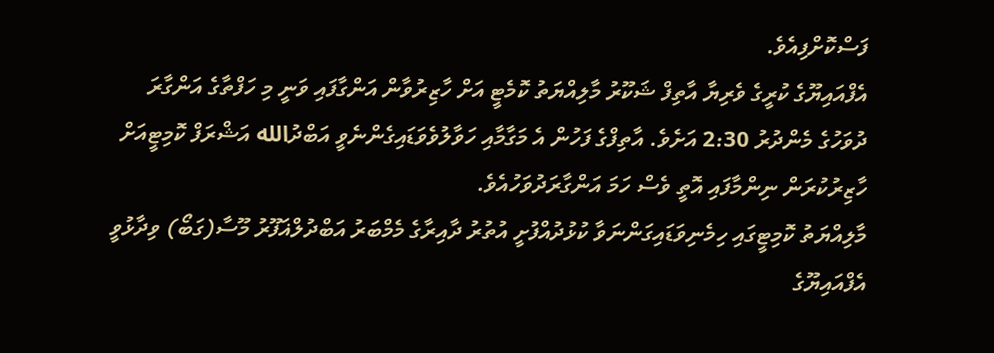ފަސްކޮށްފިއެވެ.
އެފްއައިޔޫގެ ކުރީގެ ވެރިޔާ އާތިފް ޝަކޫރު މާލިއްޔަތު ކޮމެޓީ އަށް ހާޒިރުވާން އަންގާފައި ވަނީ މި ހަފްތާގެ އަންގާރަ ދުވަހުގެ މެންދުރު 2:30 އަށެވެ. އާތިފްގެ ފަހުން އެ މަގާމާއި ހަވާލުވެވަޑައިގެންނެވީ އަބްދުالله އަޝްރަފް ކޮމިޓީއަށް ހާޒިރުކުރަން ނިންމާފައި އޮތީ ވެސް ހަމަ އަންގާރަދުވަހުއެވެ.
މާލިއްޔަތު ކޮމިޓީގައި ހިމެނިވަޑައިގަންނަވާ ކުޅުދުއްފުށީ އުތުރު ދާއިރާގެ މެމްބަރު އަބްދުލްޣަފޫރު މޫސާ(ގަބޯ) ވިދާޅުވީ އެފްއައިޔޫގެ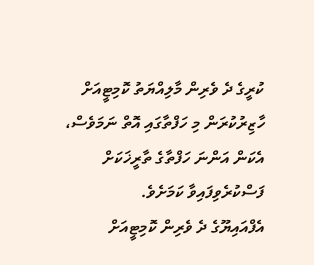ކުރީގެ ދެ ވެރިން މާލިއްޔަތު ކޮމިޓީއަށް ހާޒިރުކުރަން މި ހަފްތާގައި އޮތް ނަމަވެސް، އެކަން އަންނަ ހަފްތާގެ ތާރީޚަކަށް ފަސްކުރެވިފައިވާ ކަމަށެވެ.
އެފްއައިޔޫގެ ދެ ވެރިން ކޮމިޓީއަށް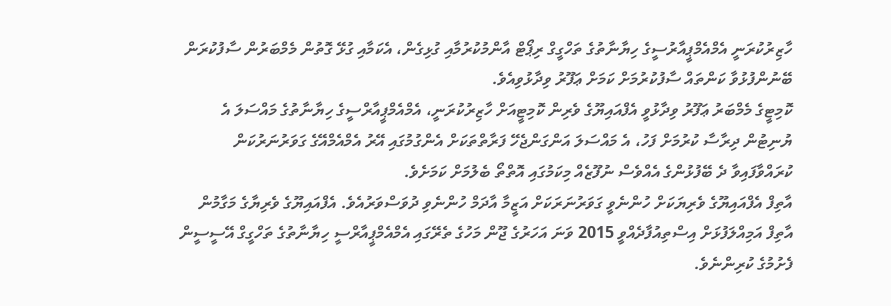ހާޒިރުކުރަނީ އެމްއެމްޕީއާރުސީގެ ހިޔާނާތުގެ ތަހްގީގް ރިޕޯޓް އާންމުކުރުމާއި ގުޅިގެން، އެކަމާއި ގުޅޭ ގޮތުން މެމްބަރުން ސާފުކުރަން ބޭނުންފުޅުވާ ކަންތައް ސާފުކުރުމަށް ކަމަށް ޢަފޫރު ވިދާޅުވިއެވެ.
ކޮމިޓީގެ މެމްބަރު ޢަފޫރު ވިދާޅުވީ އެފްއައިޔޫގެ ވެރިން ކޮމިޓީއަށް ހާޒިރުކުރަނީ، އެމްއެމްޕީއާރްސީގެ ހިޔާނާތުގެ މައްސަލަ އެ ޔުނިޓުން ދިރާސާ ކުރުމަށް ފަހު، އެ މައްސަލަ އަންގަންޖެހޭ ފަރާތްތަކަށް އެންގުމުގައި އޭރު އެމްއެމްއޭގެ ގަވަރުނަރުކަން ކުރައްވާފައިވާ ދެ ބޭފުޅުންގެ އެއްވެސް ނުފޫޒެއް މިކަމުގައި އޮތްތޯ ބެލުމަށް ކަމަށެވެ.
އާތިފް އެފްއައިޔޫގެ ވެރިޔަކަށް ހުންނެވީ ގަވަރުނަރަކަށް އަޒީމާ އާދަމް ހުންނެވި ދުވަސްވަރުއެވެ. އެފްއައިޔޫގެ ވެރިޔާގެ މަގާމުން އާތިފް އަމިއްލަފުޅަށް އިސްތިއުފާދެއްވީ 2015 ވަނަ އަހަރުގެ ޖޫން މަހުގެ ތެރޭގައި އެމްއެމްޕީއާރްސީ ހިޔާނާތުގެ ތަހްގީގް އޭސީސީން ފެށުމުގެ ކުރިންނެވެ.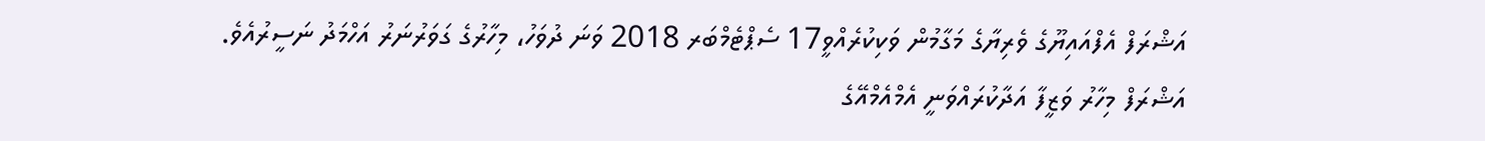އަޝްރަފް އެފްއައިޔޫގެ ވެރިޔާގެ މަގާމުން ވަކިކުރެއްވީ17 ސެޕްޓެމްބަރ 2018 ވަނަ ދުވަހު، މިހާރުގެ ގަވަރުނަރު އަހްމަދު ނަސީރުއެވެ. އަޝްރަފް މިހާރު ވަޒީފާ އަދާކުރައްވަނީ އެމްއެމްއޭގެ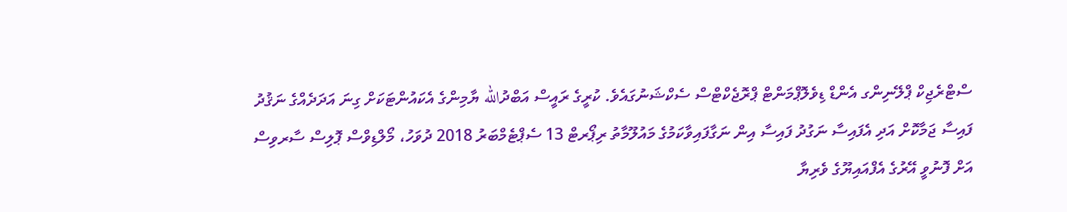ސްޓްރެޖިކް ޕްލޭނިންގ އެންޑް ޑިވެލޮޕްމަންޓް ޕްރޮޖެކްޓްސް ސެކްޝަނުގައެވެ. ކުރީގެ ރައީސް އަބްދުالله ޔާމިންގެ އެކައުންޓަކަށް ގިނަ އަދަދެއްގެ ނަޤުދު ފައިސާ ޖަމާކޮށް އަދި އެފައިސާ ނަގުދު ފައިސާ އިން ނަގާފައިވާކަމުގެ މައުލޫމާތު ރިޕޯރޓް 13 ސެޕްޓެމްބަރު 2018 ދުވަހު، މޯލްޑިވްސް ޕޮލިސް ސާރވިސް އަށް ފޮނުވީ އޭރުގެ އެފްއައިޔޫގެ ވެރިޔާ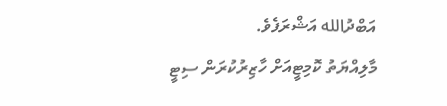އަބްދުالله އަޝްރަފެވެ.
މާލިއްޔަތު ކޮމިޓީއަށް ހާޒިރުކުރަން ސިޓީ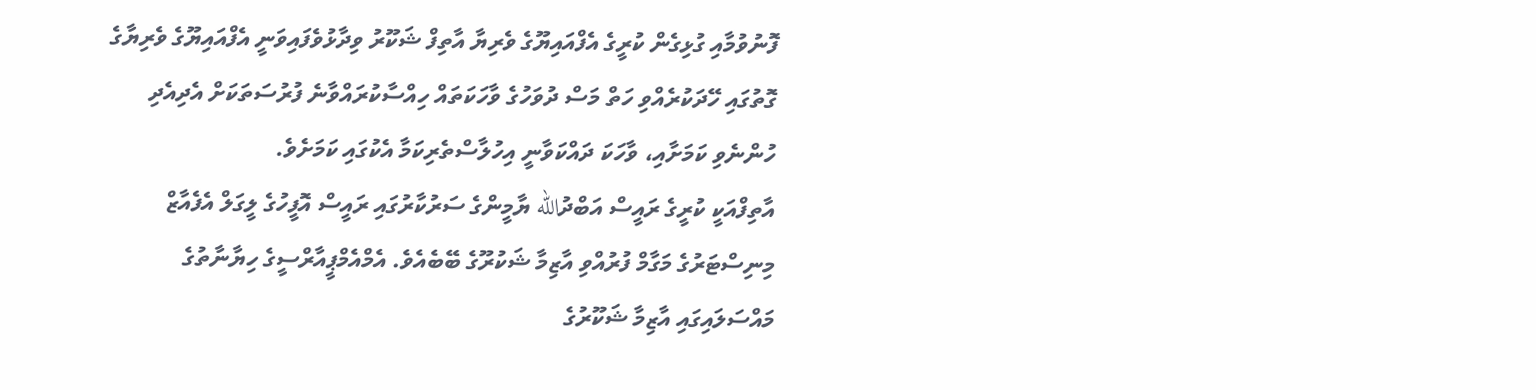ފޮނުވުމާއި ގުޅިގެން ކުރީގެ އެފްއައިޔޫގެ ވެރިޔާ އާތިފް ޝަކޫރު ވިދާޅުވެފައިވަނީ އެފްއައިޔޫގެ ވެރިޔާގެ ގޮތުގައި ހޭދަކުރެއްވި ހަތް މަސް ދުވަހުގެ ވާހަކަތައް ހިއްސާކުރައްވާނެ ފުރުސަތަކަށް އެދިއެދި ހުންނެވި ކަމަށާއި، ވާހަކަ ދައްކަވާނީ އިހުލާސްތެރިކަމާ އެކުގައި ކަމަށެވެ.
އާތިފްއަކީ ކުރީގެ ރައީސް އަބްދުالله ޔާމީންގެ ސަރުކާރުގައި ރައީސް އޮފީހުގެ ލީގަލް އެފެއާޒް މިނިސްޓަރުގެ މަގާމް ފުރުއްވި އާޒިމާ ޝަކުރޫގެ ބޭބެއެވެ. އެމްއެމްޕީއާރްސީގެ ހިޔާނާތުގެ މައްސަލައިގައި އާޒިމާ ޝަކޫރުގެ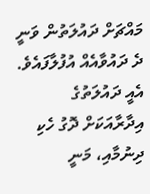މައްޗަށް ދައުލަތުން ވަނީ ދެ ދައުވާއެއް އުފުލާފައެވެ. އެއީ ދައުލަތުގެ އިދާރާއަކަށް ދޮގު ހެކި ދިނުމާއި، މަނީ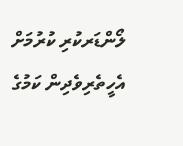ލޯންޑަރކުރި ކުރުމަށް އެހީތެރިވެދިން ކަމުގެ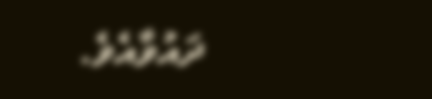ދައުވާއެވެ.